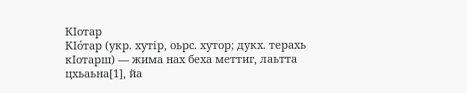КӀотар
КӀо́тар (укр. хутір, оьрс. хутор; дукх. терахь кӀотарш) — жима нах беха меттиг, лаьтта цхьаьна[1], йа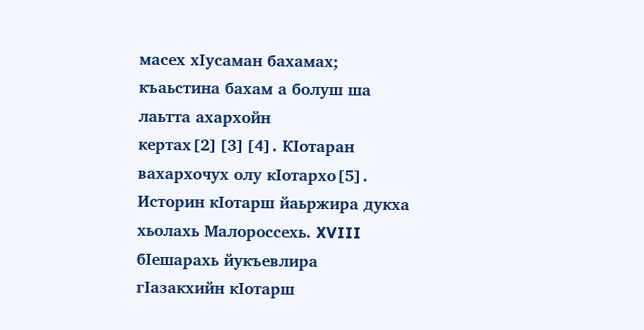масех хӀусаман бахамах; къаьстина бахам а болуш ша лаьтта ахархойн кертах[2][3][4]. КӀотаран вахархочух олу кӀотархо[5].
Историн кӀотарш йаьржира дукха хьолахь Малороссехь. XVIII бӀешарахь йукъевлира гӀазакхийн кӀотарш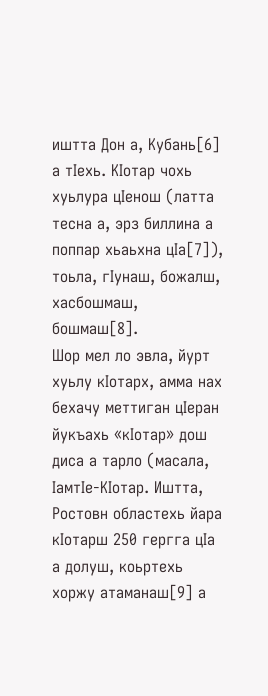иштта Дон а, Кубань[6] а тӀехь. КӀотар чохь хуьлура цӀенош (латта тесна а, эрз биллина а поппар хьаьхна цӀа[7]), тоьла, гӀунаш, божалш, хасбошмаш, бошмаш[8].
Шор мел ло эвла, йурт хуьлу кӀотарх, амма нах бехачу меттиган цӀеран йукъахь «кӀотар» дош диса а тарло (масала, ӀамтӀе-КӀотар. Иштта, Ростовн областехь йара кӀотарш 250 гергга цӀа а долуш, коьртехь хоржу атаманаш[9] а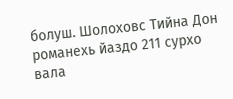болуш. Шолоховс Тийна Дон романехь йаздо 211 сурхо вала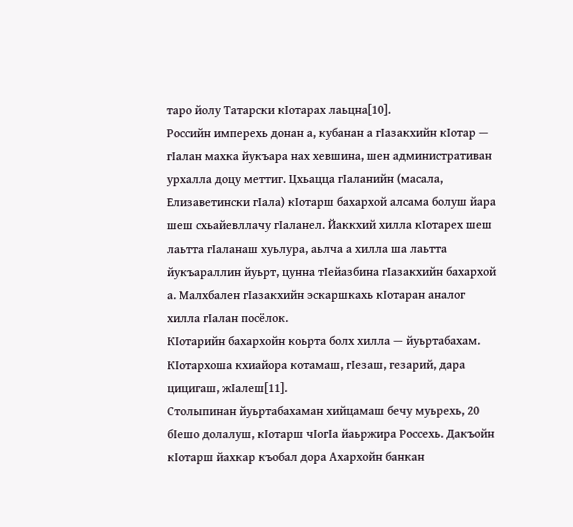таро йолу Татарски кӀотарах лаьцна[10].
Российн имперехь донан а, кубанан а гӀазакхийн кӀотар — гӀалан махка йукъара нах хевшина, шен административан урхалла доцу меттиг. Цхьацца гӀаланийн (масала, Елизаветински гӀала) кӀотарш бахархой алсама болуш йара шеш схьайевллачу гӀаланел. Йаккхий хилла кӀотарех шеш лаьтта гӀаланаш хуьлура, аьлча а хилла ша лаьтта йукъараллин йуьрт, цунна тӀейазбина гӀазакхийн бахархой а. Малхбален гӀазакхийн эскаршкахь кӀотаран аналог хилла гӀалан посёлок.
КӀотарийн бахархойн коьрта болх хилла — йуьртабахам. КӀотархоша кхиайора котамаш, гӀезаш, гезарий, дара цицигаш, жӀалеш[11].
Столыпинан йуьртабахаман хийцамаш бечу муьрехь, 20 бӀешо долалуш, кӀотарш чӀогӀа йаьржира Россехь. Дакъойн кӀотарш йахкар къобал дора Ахархойн банкан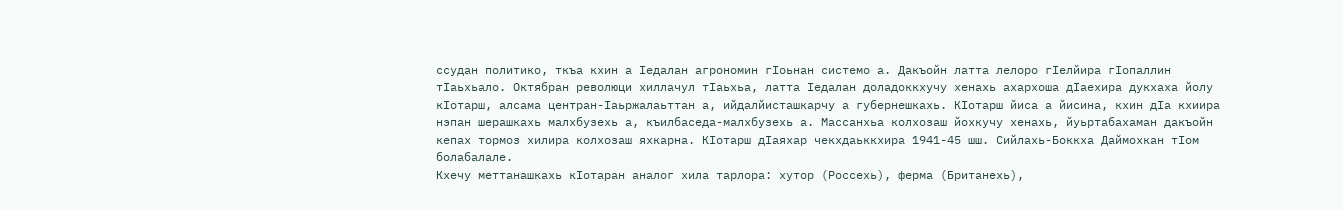ссудан политико, ткъа кхин а Ӏедалан агрономин гӀоьнан системо а. Дакъойн латта лелоро гӀелйира гӀопаллин тӀаьхьало. Октябран революци хиллачул тӀаьхьа, латта Ӏедалан доладоккхучу хенахь ахархоша дӀаехира дукхаха йолу кӀотарш, алсама центран-Ӏаьржалаьттан а, ийдалйисташкарчу а губернешкахь. КӀотарш йиса а йисина, кхин дӀа кхиира нэпан шерашкахь малхбузехь а, къилбаседа-малхбузехь а. Массанхьа колхозаш йохкучу хенахь, йуьртабахаман дакъойн кепах тормоз хилира колхозаш яхкарна. КӀотарш дӀаяхар чекхдаьккхира 1941-45 шш. Сийлахь-Боккха Даймохкан тӀом болабалале.
Кхечу меттанашкахь кӀотаран аналог хила тарлора: хутор (Россехь), ферма (Британехь),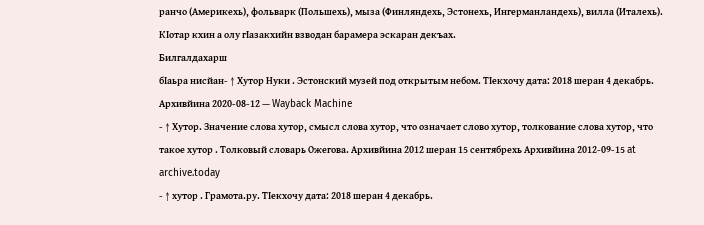ранчо (Америкехь), фольварк (Польшехь), мыза (Финляндехь, Эстонехь, Ингерманландехь), вилла (Италехь). КӀотар кхин а олу гӀазакхийн взводан барамера эскаран декъах.
Билгалдахарш
бӀаьра нисйан- ↑ Хутор Нуки . Эстонский музей под открытым небом. ТӀекхочу дата: 2018 шеран 4 декабрь. Архивйина 2020-08-12 — Wayback Machine
- ↑ Хутор. Значение слова хутор, смысл слова хутор, что означает слово хутор, толкование слова хутор, что такое хутор . Толковый словарь Ожегова. Архивйина 2012 шеран 15 сентябрехь Архивйина 2012-09-15 at archive.today
- ↑ хутор . Грамота.ру. ТӀекхочу дата: 2018 шеран 4 декабрь.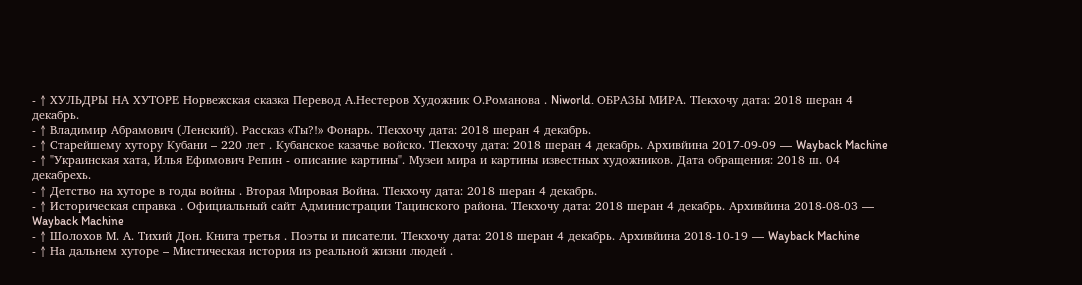- ↑ ХУЛЬДРЫ НА ХУТОРЕ Норвежская сказка Перевод А.Нестеров Художник О.Романова . Niworld. ОБРАЗЫ МИРА. ТӀекхочу дата: 2018 шеран 4 декабрь.
- ↑ Владимир Абрамович (Ленский). Рассказ «Ты?!» Фонарь. ТӀекхочу дата: 2018 шеран 4 декабрь.
- ↑ Старейшему хутору Кубани – 220 лет . Кубанское казачье войско. ТӀекхочу дата: 2018 шеран 4 декабрь. Архивйина 2017-09-09 — Wayback Machine
- ↑ "Украинская хата, Илья Ефимович Репин - описание картины". Музеи мира и картины известных художников. Дата обращения: 2018 ш. 04 декабрехь.
- ↑ Детство на хуторе в годы войны . Вторая Мировая Война. ТӀекхочу дата: 2018 шеран 4 декабрь.
- ↑ Историческая справка . Официальный сайт Администрации Тацинского района. ТӀекхочу дата: 2018 шеран 4 декабрь. Архивйина 2018-08-03 — Wayback Machine
- ↑ Шолохов М. А. Тихий Дон. Книга третья . Поэты и писатели. ТӀекхочу дата: 2018 шеран 4 декабрь. Архивйина 2018-10-19 — Wayback Machine
- ↑ На дальнем хуторе – Мистическая история из реальной жизни людей .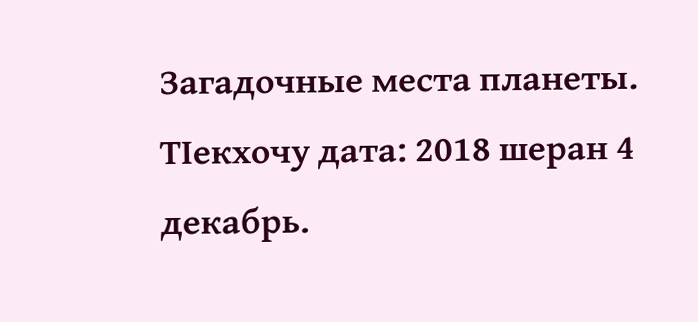Загадочные места планеты. ТӀекхочу дата: 2018 шеран 4 декабрь.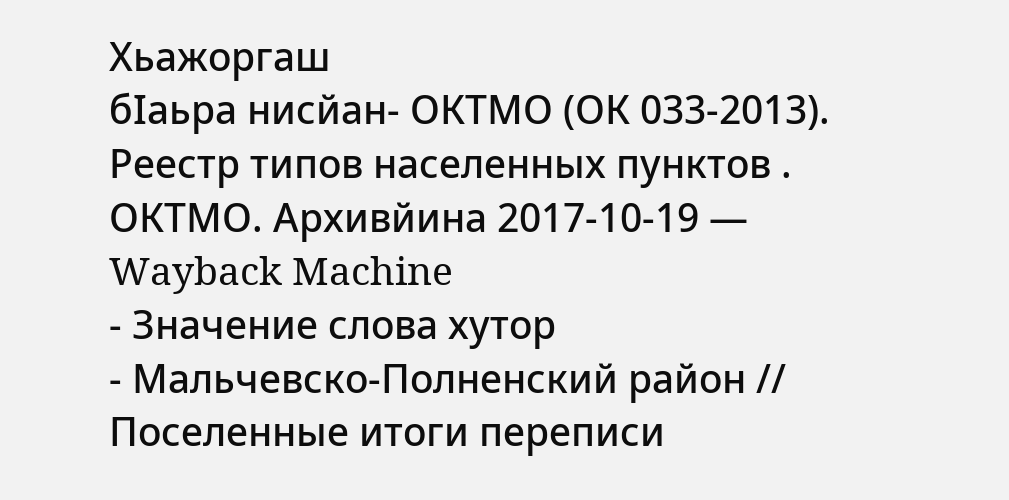Хьажоргаш
бӀаьра нисйан- ОКТМО (ОК 033-2013). Реестр типов населенных пунктов . ОКТМО. Архивйина 2017-10-19 — Wayback Machine
- Значение слова хутор
- Мальчевско-Полненский район // Поселенные итоги переписи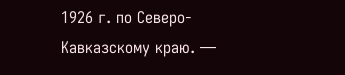1926 г. по Северо-Кавказскому краю. —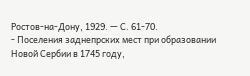Ростов-на-Дону, 1929. — С. 61-70.
- Поселения заднепрских мест при образовании Новой Сербии в 1745 году,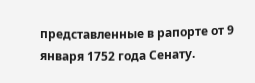представленные в рапорте от 9 января 1752 года Сенату.